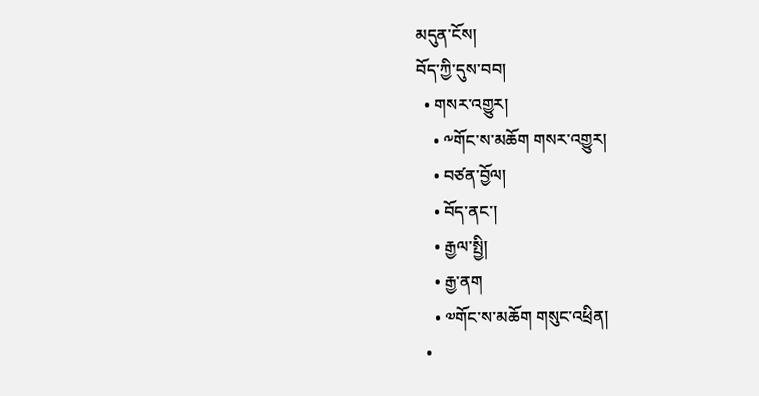མདུན་ངོས།
བོད་ཀྱི་དུས་བབ།
  • གསར་འགྱུར།
    • ༸གོང་ས་མཆོག གསར་འགྱུར།
    • བཙན་བྱོལ།
    • བོད་ནང་།
    • རྒྱལ་སྤྱི།
    • རྒྱ་ནག
    • ༧གོང་ས་མཆོག གསུང་འཕྲིན།
  •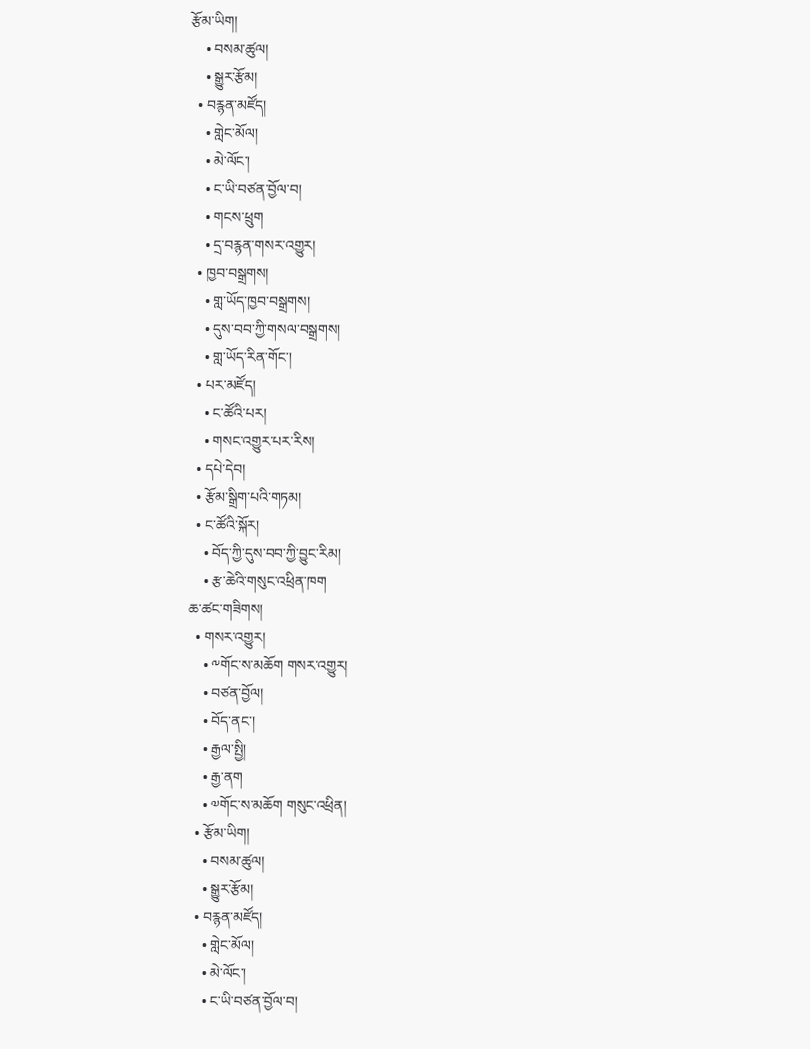རྩོམ་ཡིག།
    • བསམ་ཚུལ།
    • སྒྱུར་རྩོམ།
  • བརྙན་མཛོད།
    • གླེང་མོལ།
    • མེ་ལོང་།
    • ང་ཡི་བཙན་བྱོལ་བ།
    • གངས་ཕྲུག
    • དྲ་བརྙན་གསར་འགྱུར།
  • ཁྱབ་བསྒྲགས།
    • གླ་ཡོད་ཁྱབ་བསྒྲགས།
    • དུས་བབ་ཀྱི་གསལ་བསྒྲགས།
    • གླ་ཡོད་རིན་གོང་།
  • པར་མཛོད།
    • ང་ཚོའི་པར།
    • གསང་འགྱུར་པར་རིས།
  • དཔེ་དེབ།
  • རྩོམ་སྒྲིག་པའི་གཏམ།
  • ང་ཚོའི་སྐོར།
    • བོད་ཀྱི་དུས་བབ་ཀྱི་བྱུང་རིམ།
    • རྩ་ཆེའི་གསུང་འཕྲིན་ཁག
ཆ་ཚང་གཟིགས།
  • གསར་འགྱུར།
    • ༸གོང་ས་མཆོག གསར་འགྱུར།
    • བཙན་བྱོལ།
    • བོད་ནང་།
    • རྒྱལ་སྤྱི།
    • རྒྱ་ནག
    • ༧གོང་ས་མཆོག གསུང་འཕྲིན།
  • རྩོམ་ཡིག།
    • བསམ་ཚུལ།
    • སྒྱུར་རྩོམ།
  • བརྙན་མཛོད།
    • གླེང་མོལ།
    • མེ་ལོང་།
    • ང་ཡི་བཙན་བྱོལ་བ།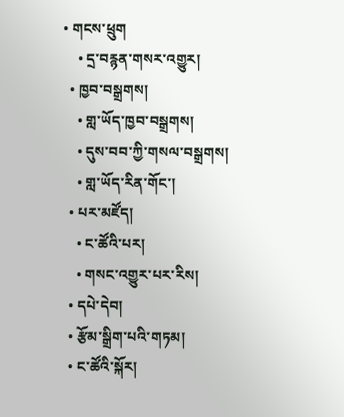• གངས་ཕྲུག
    • དྲ་བརྙན་གསར་འགྱུར།
  • ཁྱབ་བསྒྲགས།
    • གླ་ཡོད་ཁྱབ་བསྒྲགས།
    • དུས་བབ་ཀྱི་གསལ་བསྒྲགས།
    • གླ་ཡོད་རིན་གོང་།
  • པར་མཛོད།
    • ང་ཚོའི་པར།
    • གསང་འགྱུར་པར་རིས།
  • དཔེ་དེབ།
  • རྩོམ་སྒྲིག་པའི་གཏམ།
  • ང་ཚོའི་སྐོར།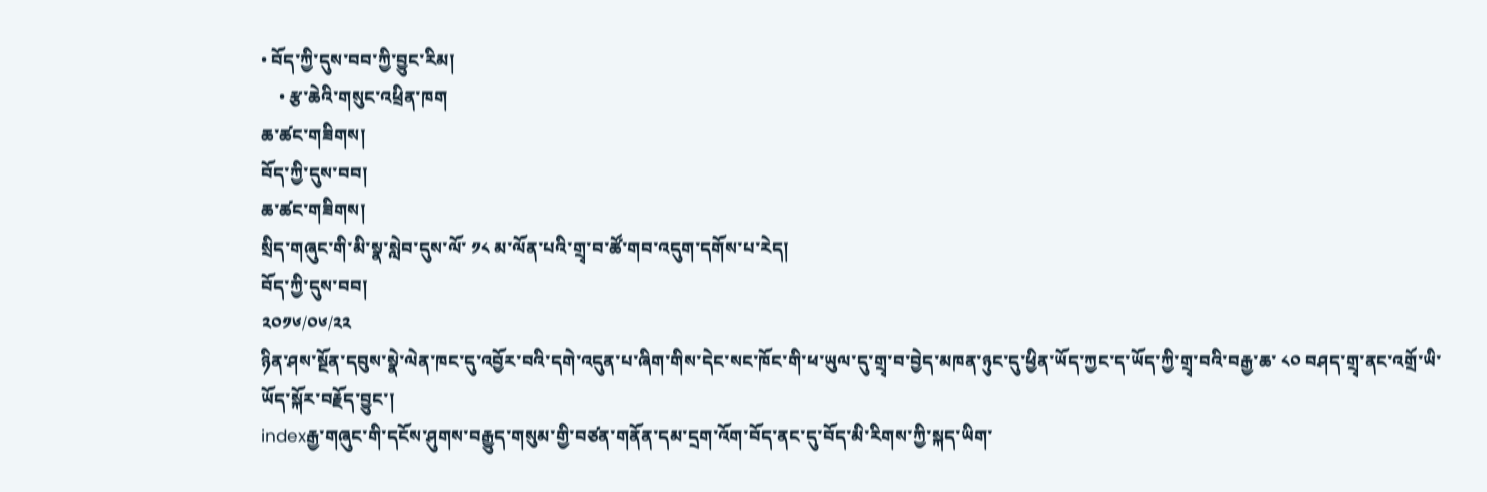• བོད་ཀྱི་དུས་བབ་ཀྱི་བྱུང་རིམ།
    • རྩ་ཆེའི་གསུང་འཕྲིན་ཁག
ཆ་ཚང་གཟིགས།
བོད་ཀྱི་དུས་བབ།
ཆ་ཚང་གཟིགས།
སྲིད་གཞུང་གི་མི་སྣ་སླེབ་དུས་ལོ་ ༡༨ མ་ལོན་པའི་གྲྭ་བ་ཚོ་གབ་འདུག་དགོས་པ་རེད།
བོད་ཀྱི་དུས་བབ།
༢༠༡༦/༠༦/༢༢
ཉིན་ཤས་སྔོན་དབུས་སྣེ་ལེན་ཁང་དུ་འབྱོར་བའི་དགེ་འདུན་པ་ཞིག་གིས་དེང་སང་ཁོང་གི་ཕ་ཡུལ་དུ་གྲྭ་བ་བྱེད་མཁན་ཉུང་དུ་ཕྱིན་ཡོད་ཀྱང་ད་ཡོད་ཀྱི་གྲྭ་བའི་བརྒྱ་ཆ་ ༨༠ བཤད་གྲྭ་ནང་འགྲོ་ཡི་ཡོད་སྐོར་བརྗོད་བྱུང་།
indexརྒྱ་གཞུང་གི་དངོས་ཤུགས་བརྒྱུད་གསུམ་གྱི་བཙན་གནོན་དམ་དྲག་འོག་བོད་ནང་དུ་བོད་མི་རིགས་ཀྱི་སྐད་ཡིག་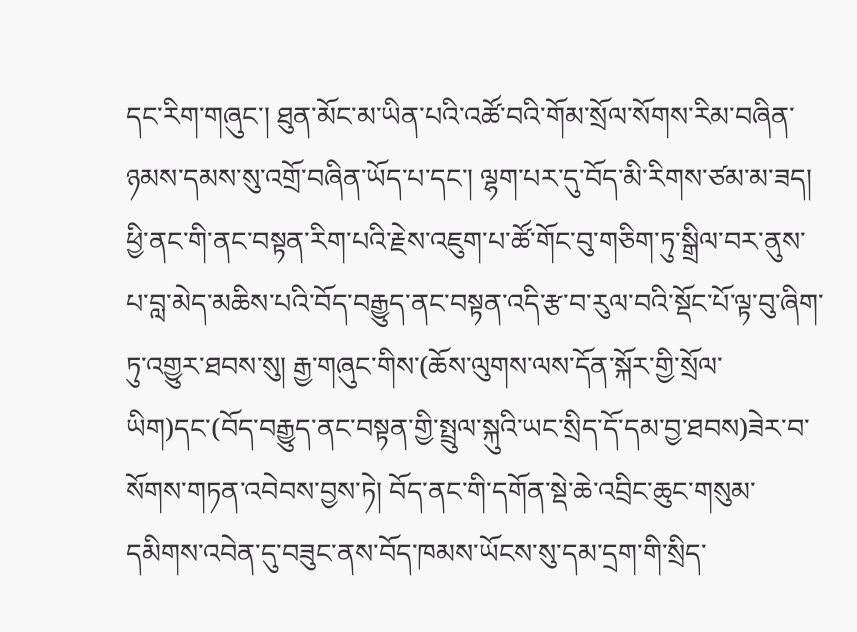དང་རིག་གཞུང་། ཐུན་མོང་མ་ཡིན་པའི་འཚོ་བའི་གོམ་སྲོལ་སོགས་རིམ་བཞིན་ཉམས་དམས་སུ་འགྲོ་བཞིན་ཡོད་པ་དང་། ལྷག་པར་དུ་བོད་མི་རིགས་ཙམ་མ་ཟད། ཕྱི་ནང་གི་ནང་བསྟན་རིག་པའི་རྗེས་འཇུག་པ་ཚོ་གོང་བུ་གཅིག་ཏུ་སྒྲིལ་བར་ནུས་པ་བླ་མེད་མཆིས་པའི་བོད་བརྒྱུད་ནང་བསྟན་འདི་རྩ་བ་རུལ་བའི་སྡོང་པོ་ལྟ་བུ་ཞིག་ཏུ་འགྱུར་ཐབས་སུ། རྒྱ་གཞུང་གིས་(ཆོས་ལུགས་ལས་དོན་སྐོར་གྱི་སྲོལ་ཡིག)དང་(བོད་བརྒྱུད་ནང་བསྟན་གྱི་སྤྲུལ་སྐུའི་ཡང་སྲིད་དོ་དམ་བྱ་ཐབས)ཟེར་བ་སོགས་གཏན་འབེབས་བྱས་ཏེ། བོད་ནང་གི་དགོན་སྡེ་ཆེ་འབྲིང་ཆུང་གསུམ་དམིགས་འབེན་དུ་བཟུང་ནས་བོད་ཁམས་ཡོངས་སུ་དམ་དྲག་གི་སྲིད་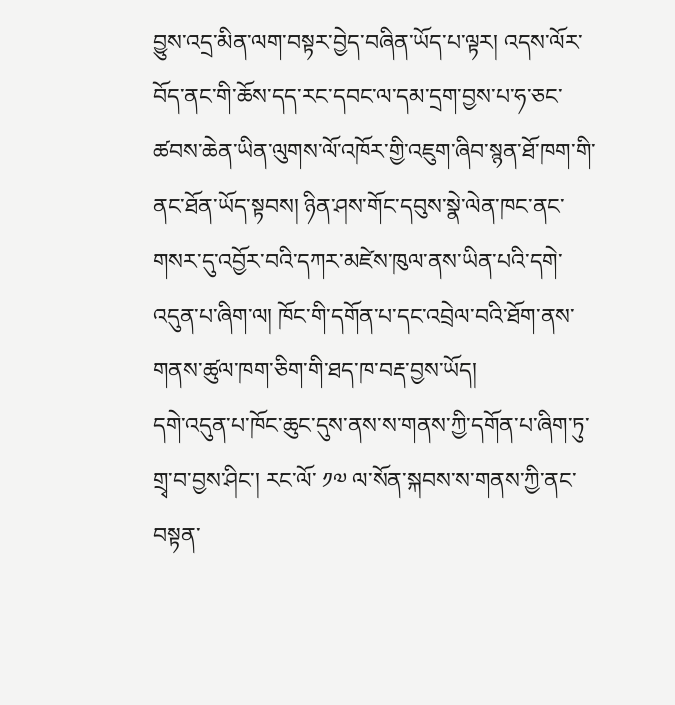བྱུས་འདྲ་མིན་ལག་བསྟར་བྱེད་བཞིན་ཡོད་པ་ལྟར། འདས་ལོར་བོད་ནང་གི་ཆོས་དད་རང་དབང་ལ་དམ་དྲག་བྱས་པ་ཧ་ཅང་ཚབས་ཆེན་ཡིན་ལུགས་ལོ་འཁོར་གྱི་འཇུག་ཞིབ་སྙན་ཐོ་ཁག་གི་ནང་ཐོན་ཡོད་སྟབས། ཉིན་ཤས་གོང་དབུས་སྣེ་ལེན་ཁང་ནང་གསར་དུ་འབྱོར་བའི་དཀར་མཛེས་ཁུལ་ནས་ཡིན་པའི་དགེ་འདུན་པ་ཞིག་ལ། ཁོང་གི་དགོན་པ་དང་འབྲེལ་བའི་ཐོག་ནས་གནས་ཚུལ་ཁག་ཅིག་གི་ཐད་ཁ་བརྡ་བྱས་ཡོད།
དགེ་འདུན་པ་ཁོང་ཆུང་དུས་ནས་ས་གནས་ཀྱི་དགོན་པ་ཞིག་ཏུ་གྲྭ་བ་བྱས་ཤིང་། རང་ལོ་ ༡༧ ལ་སོན་སྐབས་ས་གནས་ཀྱི་ནང་བསྟན་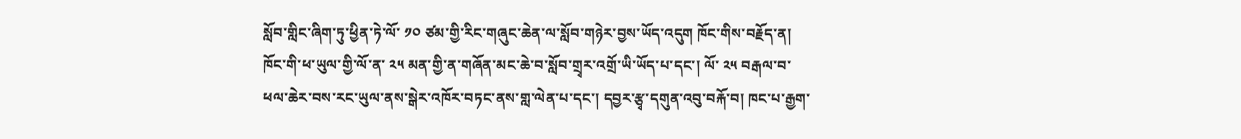སློབ་གླིང་ཞིག་ཏུ་ཕྱིན་ཏེ་ལོ་ ༡༠ ཙམ་གྱི་རིང་གཞུང་ཆེན་ལ་སློབ་གཉེར་བྱས་ཡོད་འདུག ཁོང་གིས་བརྗོད་ན། ཁོང་གི་ཕ་ཡུལ་གྱི་ལོ་ན་ ༢༥ མན་གྱི་ན་གཞོན་མང་ཆེ་བ་སློབ་གྲྭར་འགྲོ་ཡི་ཡོད་པ་དང་། ལོ་ ༢༥ བརྒལ་བ་ཕལ་ཆེར་བས་རང་ཡུལ་ནས་སྒེར་འཁོར་བཏང་ནས་གླ་ལེན་པ་དང་། དབྱར་རྩྭ་དགུན་འབུ་བརྐོ་བ། ཁང་པ་རྒྱག་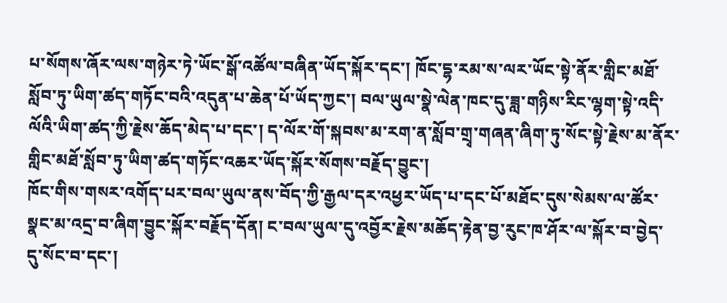པ་སོགས་ཞོར་ལས་གཉེར་ཏེ་ཡོང་སྒོ་འཚོལ་བཞིན་ཡོད་སྐོར་དང་། ཁོང་དྷ་རམ་ས་ལར་ཡོང་སྟེ་ནོར་གླིང་མཐོ་སློབ་ཏུ་ཡིག་ཚད་གཏོང་བའི་འདུན་པ་ཆེན་པོ་ཡོད་ཀྱང་། བལ་ཡུལ་སྣེ་ལེན་ཁང་དུ་ཟླ་གཉིས་རིང་ལྷག་སྟེ་འདི་ལོའི་ཡིག་ཚད་ཀྱི་རྗེས་ཆོད་མེད་པ་དང་། ད་ལོར་གོ་སྐབས་མ་རག་ན་སློབ་གྲྭ་གཞན་ཞིག་ཏུ་སོང་སྟེ་རྗེས་མ་ནོར་གླིང་མཐོ་སློབ་ཏུ་ཡིག་ཚད་གཏོང་འཆར་ཡོད་སྐོར་སོགས་བརྗོད་བྱུང་།
ཁོང་གིས་གསར་འགོད་པར་བལ་ཡུལ་ནས་བོད་ཀྱི་རྒྱལ་དར་འཕྱར་ཡོད་པ་དང་པོ་མཐོང་དུས་སེམས་ལ་ཚོར་སྣང་མ་འདྲ་བ་ཞིག་བྱུང་སྐོར་བརྗོད་དོན། ང་བལ་ཡུལ་དུ་འབྱོར་རྗེས་མཆོད་རྟེན་བྱ་རུང་ཁ་ཤོར་ལ་སྐོར་བ་བྱེད་དུ་སོང་བ་དང་།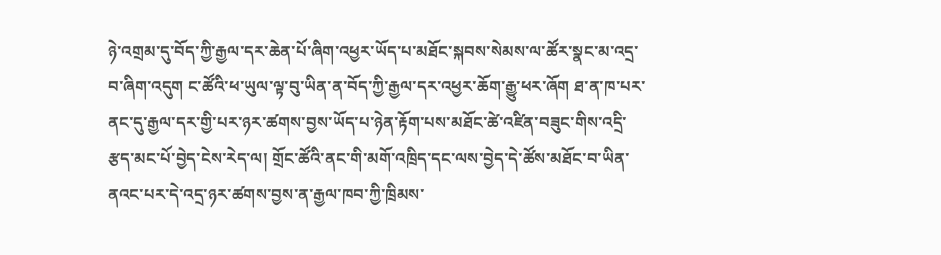ཉེ་འགྲམ་དུ་བོད་ཀྱི་རྒྱལ་དར་ཆེན་པོ་ཞིག་འཕྱར་ཡོད་པ་མཐོང་སྐབས་སེམས་ལ་ཚོར་སྣང་མ་འདྲ་བ་ཞིག་འདུག ང་ཚོའི་ཕ་ཡུལ་ལྟ་བུ་ཡིན་ན་བོད་ཀྱི་རྒྱལ་དར་འཕྱར་ཆོག་རྒྱུ་ཕར་ཞོག ཐ་ན་ཁ་པར་ནང་དུ་རྒྱལ་དར་གྱི་པར་ཉར་ཚགས་བྱས་ཡོད་པ་ཉེན་རྟོག་པས་མཐོང་ཚེ་འཛིན་བཟུང་གིས་འདྲི་རྩད་མང་པོ་བྱེད་ངེས་རེད་ལ། གྲོང་ཚོའི་ནང་གི་མགོ་འཁྲིད་དང་ལས་བྱེད་དེ་ཚོས་མཐོང་བ་ཡིན་ནའང་པར་དེ་འདྲ་ཉར་ཚགས་བྱས་ན་རྒྱལ་ཁབ་ཀྱི་ཁྲིམས་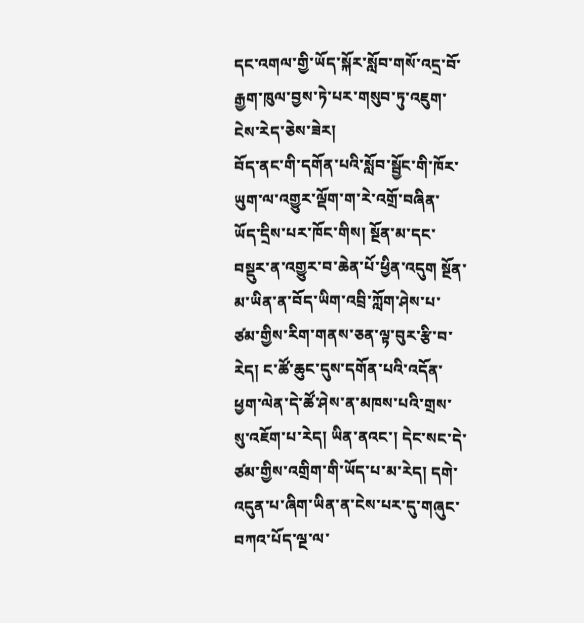དང་འགལ་གྱི་ཡོད་སྐོར་སློབ་གསོ་འདྲ་བོ་རྒྱག་ཁུལ་བྱས་ཏེ་པར་གསུབ་ཏུ་འཇུག་ངེས་རེད་ཅེས་ཟེར།
བོད་ནང་གི་དགོན་པའི་སློབ་སྦྱོང་གི་ཁོར་ཡུག་ལ་འགྱུར་ལྡོག་ག་རེ་འགྲོ་བཞིན་ཡོད་དྲིས་པར་ཁོང་གིས། སྔོན་མ་དང་བསྡུར་ན་འགྱུར་བ་ཆེན་པོ་ཕྱིན་འདུག སྔོན་མ་ཡིན་ན་བོད་ཡིག་འབྲི་ཀློག་ཤེས་པ་ཙམ་གྱིས་རིག་གནས་ཅན་ལྟ་བུར་རྩི་བ་རེད། ང་ཚོ་ཆུང་དུས་དགོན་པའི་འདོན་ཕྱག་ལེན་དེ་ཚོ་ཤེས་ན་མཁས་པའི་གྲས་སུ་འཇོག་པ་རེད། ཡིན་ནའང་། དེང་སང་དེ་ཙམ་གྱིས་འགྲིག་གི་ཡོད་པ་མ་རེད། དགེ་འདུན་པ་ཞིག་ཡིན་ན་ངེས་པར་དུ་གཞུང་བཀའ་པོད་ལྔ་ལ་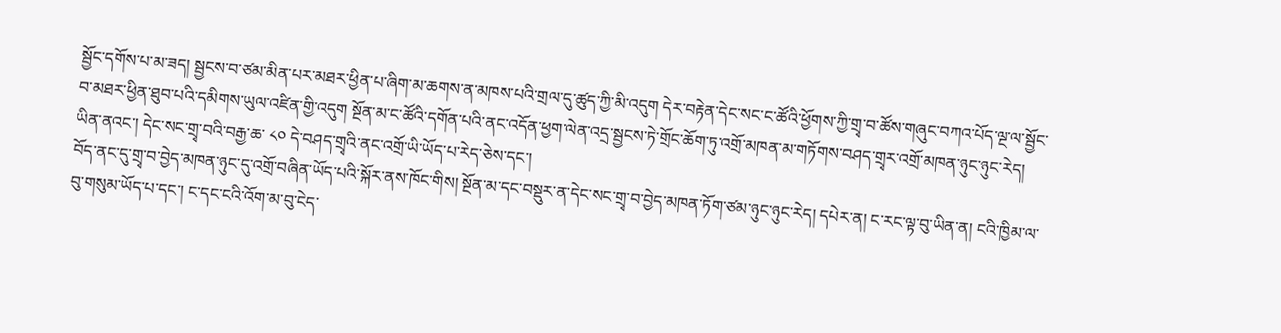སྦྱོང་དགོས་པ་མ་ཟད། སྦྱངས་བ་ཙམ་མིན་པར་མཐར་ཕྱིན་པ་ཞིག་མ་ཆགས་ན་མཁས་པའི་གྲལ་དུ་ཚུད་ཀྱི་མི་འདུག དེར་བརྟེན་དེང་སང་ང་ཚོའི་ཕྱོགས་ཀྱི་གྲྭ་བ་ཚོས་གཞུང་བཀའ་པོད་ལྔ་ལ་སྦྱོང་བ་མཐར་ཕྱིན་ཐུབ་པའི་དམིགས་ཡུལ་འཛིན་གྱི་འདུག སྔོན་མ་ང་ཚོའི་དགོན་པའི་ནང་འདོན་ཕྱག་ལེན་འདྲ་སྦྱངས་ཏེ་གྲོང་ཆོག་ཏུ་འགྲོ་མཁན་མ་གཏོགས་བཤད་གྲྭར་འགྲོ་མཁན་ཉུང་ཉུང་རེད། ཡིན་ནའང་། དེང་སང་གྲྭ་བའི་བརྒྱ་ཆ་ ༨༠ དེ་བཤད་གྲྭའི་ནང་འགྲོ་ཡི་ཡོད་པ་རེད་ཅེས་དང་།
བོད་ནང་དུ་གྲྭ་བ་བྱེད་མཁན་ཉུང་དུ་འགྲོ་བཞིན་ཡོད་པའི་སྐོར་ནས་ཁོང་གིས། སྔོན་མ་དང་བསྡུར་ན་དེང་སང་གྲྭ་བ་བྱེད་མཁན་ཏོག་ཙམ་ཉུང་ཉུང་རེད། དཔེར་ན། ང་རང་ལྟ་བུ་ཡིན་ན། ངའི་ཁྱིམ་ལ་བུ་གསུམ་ཡོད་པ་དང་། ང་དང་ངའི་འོག་མ་བུ་ངེད་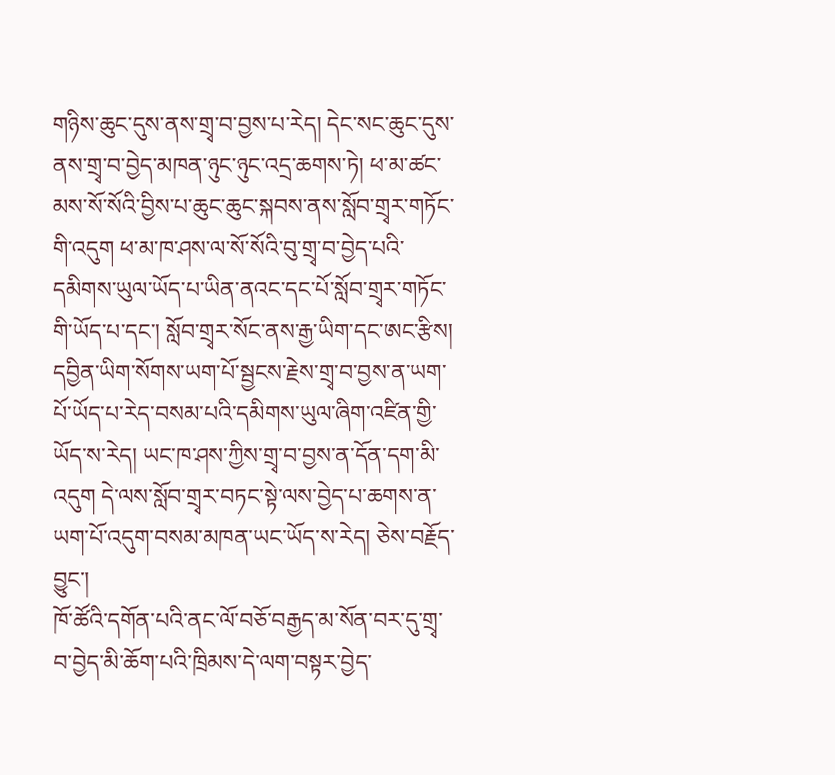གཉིས་ཆུང་དུས་ནས་གྲྭ་བ་བྱས་པ་རེད། དེང་སང་ཆུང་དུས་ནས་གྲྭ་བ་བྱེད་མཁན་ཉུང་ཉུང་འདྲ་ཆགས་ཏེ། ཕ་མ་ཚང་མས་སོ་སོའི་བྱིས་པ་ཆུང་ཆུང་སྐབས་ནས་སློབ་གྲྭར་གཏོང་གི་འདུག ཕ་མ་ཁ་ཤས་ལ་སོ་སོའི་བུ་གྲྭ་བ་བྱེད་པའི་དམིགས་ཡུལ་ཡོད་པ་ཡིན་ནའང་དང་པོ་སློབ་གྲྭར་གཏོང་གི་ཡོད་པ་དང་། སློབ་གྲྭར་སོང་ནས་རྒྱ་ཡིག་དང་ཨང་རྩིས། དབྱིན་ཡིག་སོགས་ཡག་པོ་སྦྱངས་རྗེས་གྲྭ་བ་བྱས་ན་ཡག་པོ་ཡོད་པ་རེད་བསམ་པའི་དམིགས་ཡུལ་ཞིག་འཛིན་གྱི་ཡོད་ས་རེད། ཡང་ཁ་ཤས་ཀྱིས་གྲྭ་བ་བྱས་ན་དོན་དག་མི་འདུག དེ་ལས་སློབ་གྲྭར་བཏང་སྟེ་ལས་བྱེད་པ་ཆགས་ན་ཡག་པོ་འདུག་བསམ་མཁན་ཡང་ཡོད་ས་རེད། ཅེས་བརྗོད་བྱུང་།
ཁོ་ཚོའི་དགོན་པའི་ནང་ལོ་བཅོ་བརྒྱད་མ་སོན་བར་དུ་གྲྭ་བ་བྱེད་མི་ཆོག་པའི་ཁྲིམས་དེ་ལག་བསྟར་བྱེད་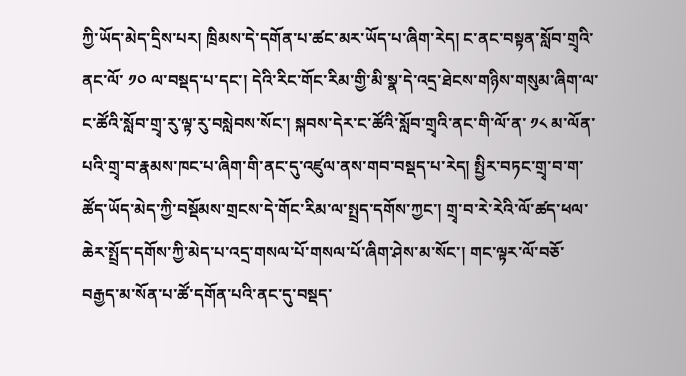ཀྱི་ཡོད་མེད་དྲིས་པར། ཁྲིམས་དེ་དགོན་པ་ཚང་མར་ཡོད་པ་ཞིག་རེད། ང་ནང་བསྟན་སློབ་གྲྭའི་ནང་ལོ་ ༡༠ ལ་བསྡད་པ་དང་། དེའི་རིང་གོང་རིམ་གྱི་མི་སྣ་དེ་འདྲ་ཐེངས་གཉིས་གསུམ་ཞིག་ལ་ང་ཚོའི་སློབ་གྲྭ་རུ་ལྟ་རུ་བསླེབས་སོང་། སྐབས་དེར་ང་ཚོའི་སློབ་གྲྭའི་ནང་གི་ལོ་ན་ ༡༨ མ་ལོན་པའི་གྲྭ་བ་རྣམས་ཁང་པ་ཞིག་གི་ནང་དུ་འཛུལ་ནས་གབ་བསྡད་པ་རེད། སྤྱིར་བཏང་གྲྭ་བ་ག་ཚོད་ཡོད་མེད་ཀྱི་བསྡོམས་གྲངས་དེ་གོང་རིམ་ལ་སྤྲད་དགོས་ཀྱང་། གྲྭ་བ་རེ་རེའི་ལོ་ཚད་ཕལ་ཆེར་སྤྲོད་དགོས་ཀྱི་མེད་པ་འདྲ་གསལ་པོ་གསལ་པོ་ཞིག་ཤེས་མ་སོང་། གང་ལྟར་ལོ་བཅོ་བརྒྱད་མ་སོན་པ་ཚོ་དགོན་པའི་ནང་དུ་བསྡད་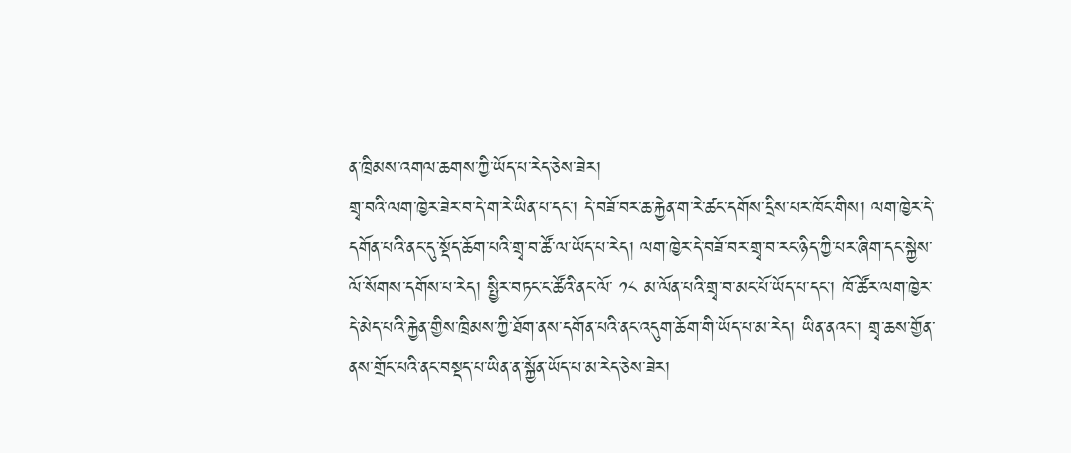ན་ཁྲིམས་འགལ་ཆགས་ཀྱི་ཡོད་པ་རེད་ཅེས་ཟེར།
གྲྭ་བའི་ལག་ཁྱེར་ཟེར་བ་དེ་ག་རེ་ཡིན་པ་དང་། དེ་བཟོ་བར་ཆ་རྐྱེན་ག་རེ་ཚང་དགོས་དྲིས་པར་ཁོང་གིས། ལག་ཁྱེར་དེ་དགོན་པའི་ནང་དུ་སྡོད་ཆོག་པའི་གྲྭ་བ་ཚོ་ལ་ཡོད་པ་རེད། ལག་ཁྱེར་དེ་བཟོ་བར་གྲྭ་བ་རང་ཉིད་ཀྱི་པར་ཞིག་དང་སྐྱེས་ལོ་སོགས་དགོས་པ་རེད། སྤྱིར་བཏང་ང་ཚོའི་ནང་ལོ་ ༡༨ མ་ལོན་པའི་གྲྭ་བ་མང་པོ་ཡོད་པ་དང་། ཁོ་ཚོར་ལག་ཁྱེར་དེ་མེད་པའི་རྐྱེན་གྱིས་ཁྲིམས་ཀྱི་ཐོག་ནས་དགོན་པའི་ནང་འདུག་ཆོག་གི་ཡོད་པ་མ་རེད། ཡིན་ནའང་། གྲྭ་ཆས་གྱོན་ནས་གྲོང་པའི་ནང་བསྡད་པ་ཡིན་ན་སྐྱོན་ཡོད་པ་མ་རེད་ཅེས་ཟེར།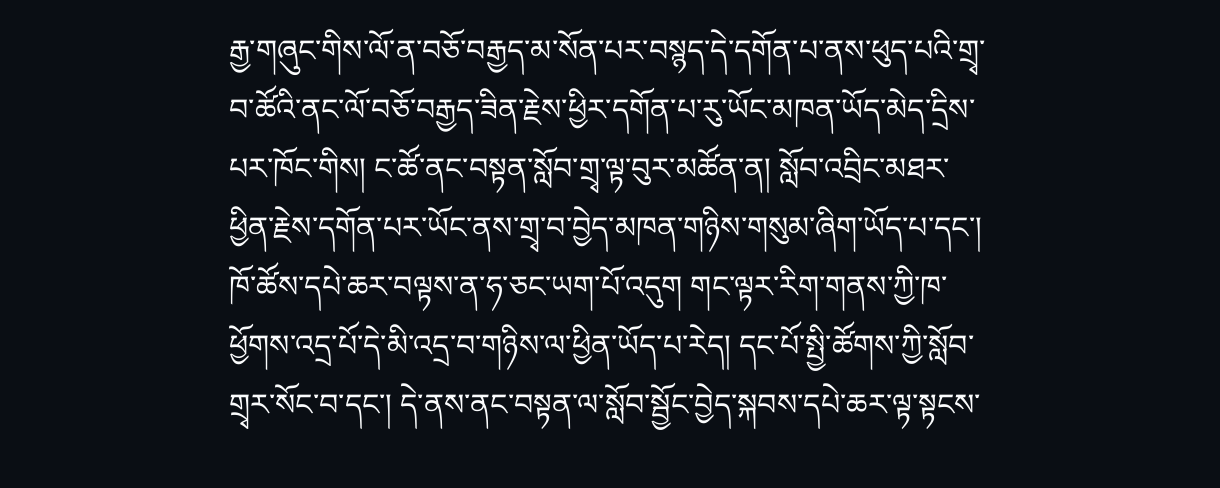རྒྱ་གཞུང་གིས་ལོ་ན་བཅོ་བརྒྱད་མ་སོན་པར་བསྙད་དེ་དགོན་པ་ནས་ཕུད་པའི་གྲྭ་བ་ཚོའི་ནང་ལོ་བཅོ་བརྒྱད་ཟིན་རྗེས་ཕྱིར་དགོན་པ་རུ་ཡོང་མཁན་ཡོད་མེད་དྲིས་པར་ཁོང་གིས། ང་ཚོ་ནང་བསྟན་སློབ་གྲྭ་ལྟ་བུར་མཚོན་ན། སློབ་འབྲིང་མཐར་ཕྱིན་རྗེས་དགོན་པར་ཡོང་ནས་གྲྭ་བ་བྱེད་མཁན་གཉིས་གསུམ་ཞིག་ཡོད་པ་དང་། ཁོ་ཚོས་དཔེ་ཆར་བལྟས་ན་ཧ་ཅང་ཡག་པོ་འདུག གང་ལྟར་རིག་གནས་ཀྱི་ཁ་ཕྱོགས་འདྲ་པོ་དེ་མི་འདྲ་བ་གཉིས་ལ་ཕྱིན་ཡོད་པ་རེད། དང་པོ་སྤྱི་ཚོགས་ཀྱི་སློབ་གྲྭར་སོང་བ་དང་། དེ་ནས་ནང་བསྟན་ལ་སློབ་སྦྱོང་བྱེད་སྐབས་དཔེ་ཆར་ལྟ་སྟངས་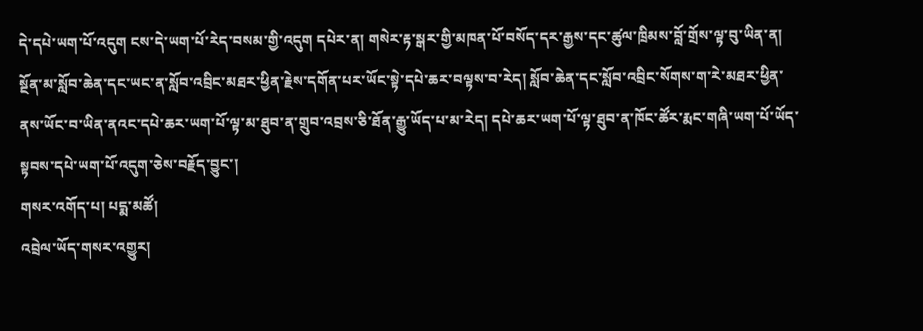དེ་དཔེ་ཡག་པོ་འདུག ངས་དེ་ཡག་པོ་རེད་བསམ་གྱི་འདུག དཔེར་ན། གསེར་རྟ་སྒར་གྱི་མཁན་པོ་བསོད་དར་རྒྱས་དང་ཚུལ་ཁྲིམས་བློ་གྲོས་ལྟ་བུ་ཡིན་ན། སྔོན་མ་སློབ་ཆེན་དང་ཡང་ན་སློབ་འབྲིང་མཐར་ཕྱིན་རྗེས་དགོན་པར་ཡོང་སྟེ་དཔེ་ཆར་བལྟས་བ་རེད། སློབ་ཆེན་དང་སློབ་འབྲིང་སོགས་ག་རེ་མཐར་ཕྱིན་ནས་ཡོང་བ་ཡིན་ནའང་དཔེ་ཆར་ཡག་པོ་ལྟ་མ་ཐུབ་ན་གྲུབ་འབྲས་ཅི་ཐོན་རྒྱུ་ཡོད་པ་མ་རེད། དཔེ་ཆར་ཡག་པོ་ལྟ་ཐུབ་ན་ཁོང་ཚོར་རྨང་གཞི་ཡག་པོ་ཡོད་སྟབས་དཔེ་ཡག་པོ་འདུག་ཅེས་བརྗོད་བྱུང་།
གསར་འགོད་པ། པདྨ་མཚོ།
འབྲེལ་ཡོད་གསར་འགྱུར།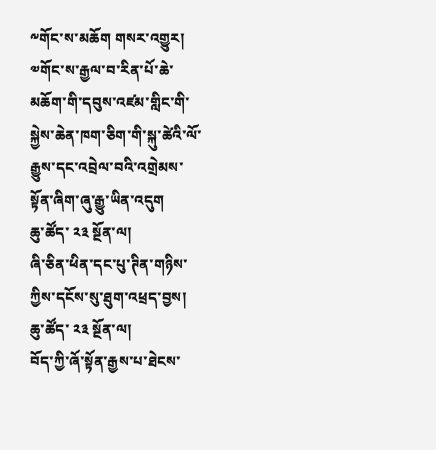༸གོང་ས་མཆོག གསར་འགྱུར།
༧གོང་ས་རྒྱལ་བ་རིན་པོ་ཆེ་མཆོག་གི་དབུས་འཛམ་གླིང་གི་སྐྱེས་ཆེན་ཁག་ཅིག་གི་སྐུ་ཚེའི་ལོ་རྒྱུས་དང་འབྲེལ་བའི་འགྲེམས་སྟོན་ཞིག་ཞུ་རྒྱུ་ཡིན་འདུག
ཆུ་ཚོད་ ༢༣ སྔོན་ལ།
ཞི་ཅིན་ཕིན་དང་པུ་ཊིན་གཉིས་ཀྱིས་དངོས་སུ་ཐུག་འཕྲད་བྱས།
ཆུ་ཚོད་ ༢༣ སྔོན་ལ།
བོད་ཀྱི་ཞོ་སྟོན་རྒྱས་པ་ཐེངས་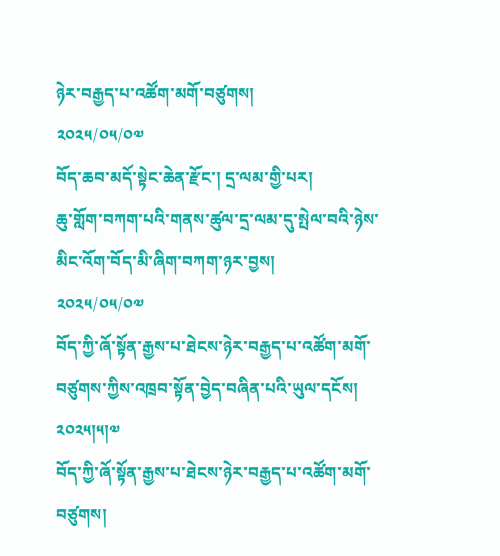ཉེར་བརྒྱད་པ་འཚོག་མགོ་བཙུགས།
༢༠༢༥/༠༥/༠༧
བོད་ཆབ་མདོ་སྟེང་ཆེན་རྫོང་། དྲ་ལམ་གྱི་པར།
ཆུ་གློག་བཀག་པའི་གནས་ཚུལ་དྲ་ལམ་དུ་སྤེལ་བའི་ཉེས་མིང་འོག་བོད་མི་ཞིག་བཀག་ཉར་བྱས།
༢༠༢༥/༠༥/༠༧
བོད་ཀྱི་ཞོ་སྟོན་རྒྱས་པ་ཐེངས་ཉེར་བརྒྱད་པ་འཚོག་མགོ་བཙུགས་ཀྱིས་འཁྲབ་སྟོན་བྱེད་བཞིན་པའི་ཡུལ་དངོས། ༢༠༢༥།༥།༧
བོད་ཀྱི་ཞོ་སྟོན་རྒྱས་པ་ཐེངས་ཉེར་བརྒྱད་པ་འཚོག་མགོ་བཙུགས།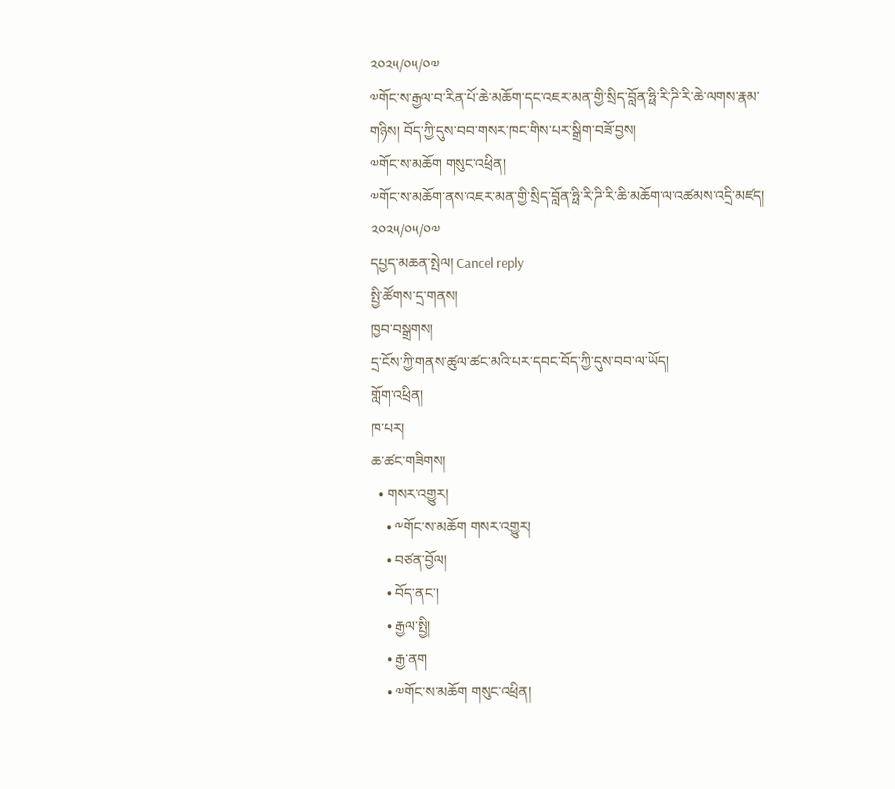༢༠༢༥/༠༥/༠༧
༧གོང་ས་རྒྱལ་བ་རིན་པོ་ཆེ་མཆོག་དང་འཇར་མན་གྱི་སྲིད་བློན་ཧྥི་རི་ཌི་རི་ཆེ་ལགས་རྣམ་གཉིས། བོད་ཀྱི་དུས་བབ་གསར་ཁང་གིས་པར་སྒྲིག་བཟོ་བྱས།
༧གོང་ས་མཆོག གསུང་འཕྲིན།
༧གོང་ས་མཆོག་ནས་འཇར་མན་གྱི་སྲིད་བློན་ཧྥི་རི་ཌི་རི་ཆི་མཆོག་ལ་འཚམས་འདྲི་མཛད།
༢༠༢༥/༠༥/༠༧
དཔྱད་མཆན་སྤེལ། Cancel reply
སྤྱི་ཚོགས་དྲ་གནས།
ཁྱབ་བསྒྲགས།
དྲ་ངོས་ཀྱི་གནས་ཚུལ་ཚང་མའི་པར་དབང་བོད་ཀྱི་དུས་བབ་ལ་ཡོད།
གློག་འཕྲིན།
ཁ་པར།
ཆ་ཚང་གཟིགས།
  • གསར་འགྱུར།
    • ༸གོང་ས་མཆོག གསར་འགྱུར།
    • བཙན་བྱོལ།
    • བོད་ནང་།
    • རྒྱལ་སྤྱི།
    • རྒྱ་ནག
    • ༧གོང་ས་མཆོག གསུང་འཕྲིན།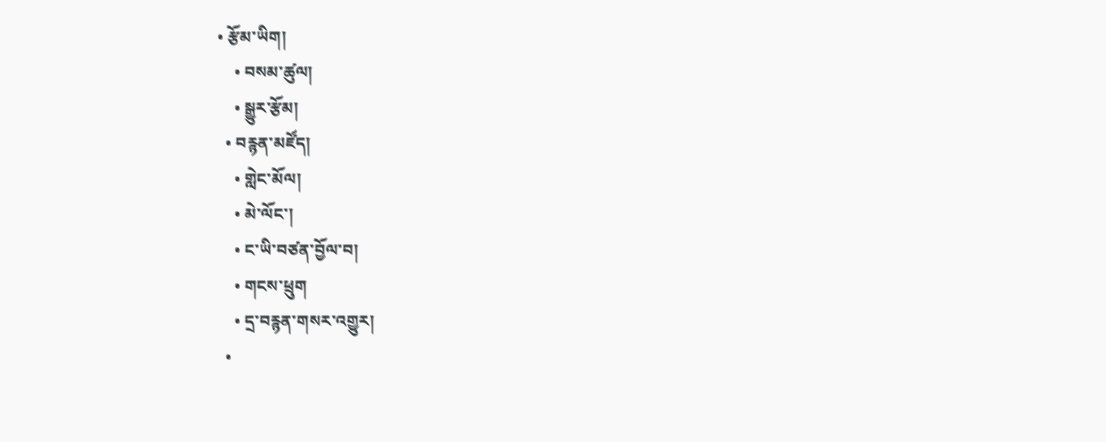• རྩོམ་ཡིག།
    • བསམ་ཚུལ།
    • སྒྱུར་རྩོམ།
  • བརྙན་མཛོད།
    • གླེང་མོལ།
    • མེ་ལོང་།
    • ང་ཡི་བཙན་བྱོལ་བ།
    • གངས་ཕྲུག
    • དྲ་བརྙན་གསར་འགྱུར།
  •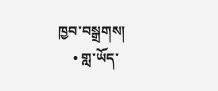ཁྱབ་བསྒྲགས།
    • གླ་ཡོད་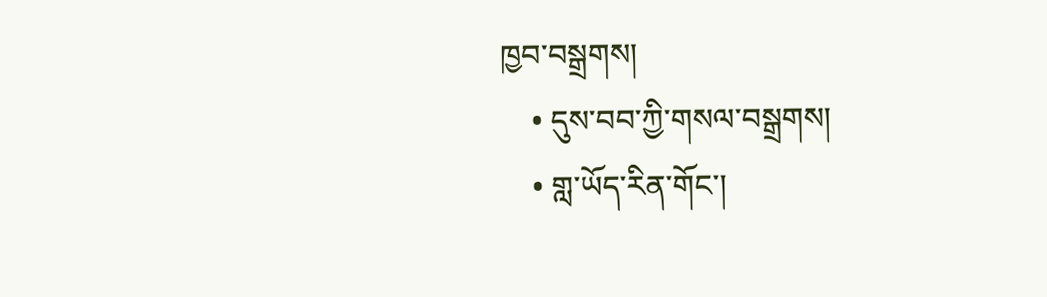ཁྱབ་བསྒྲགས།
    • དུས་བབ་ཀྱི་གསལ་བསྒྲགས།
    • གླ་ཡོད་རིན་གོང་།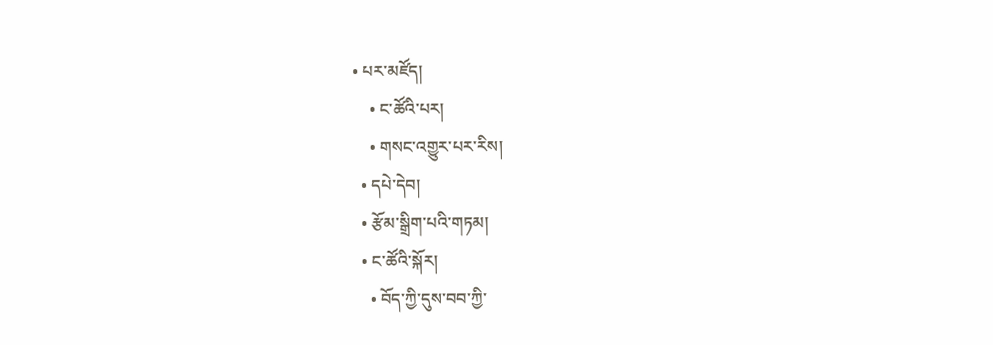• པར་མཛོད།
    • ང་ཚོའི་པར།
    • གསང་འགྱུར་པར་རིས།
  • དཔེ་དེབ།
  • རྩོམ་སྒྲིག་པའི་གཏམ།
  • ང་ཚོའི་སྐོར།
    • བོད་ཀྱི་དུས་བབ་ཀྱི་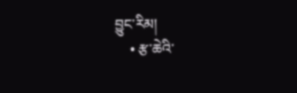བྱུང་རིམ།
    • རྩ་ཆེའི་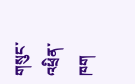གསུང་འཕྲིན་ཁག